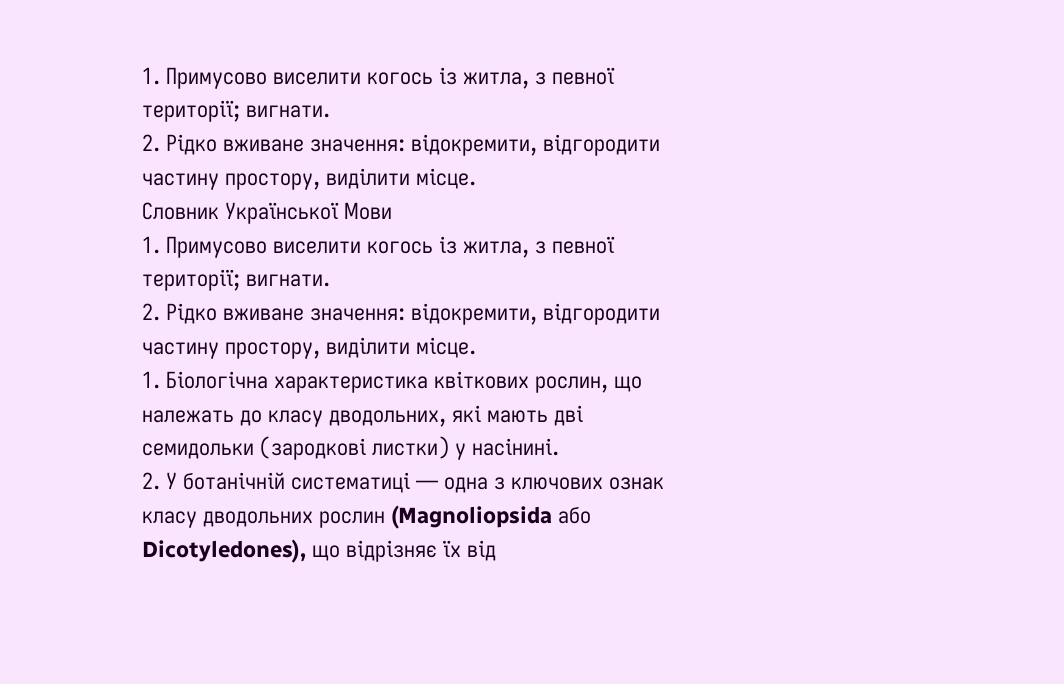1. Примусово виселити когось із житла, з певної території; вигнати.
2. Рідко вживане значення: відокремити, відгородити частину простору, виділити місце.
Словник Української Мови
1. Примусово виселити когось із житла, з певної території; вигнати.
2. Рідко вживане значення: відокремити, відгородити частину простору, виділити місце.
1. Біологічна характеристика квіткових рослин, що належать до класу дводольних, які мають дві семидольки (зародкові листки) у насінині.
2. У ботанічній систематиці — одна з ключових ознак класу дводольних рослин (Magnoliopsida або Dicotyledones), що відрізняє їх від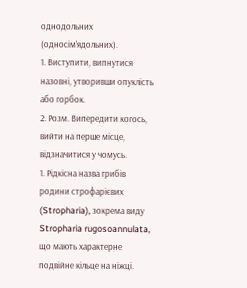однодольних (односім’ядольних).
1. Виступити, випнутися назовні, утворивши опуклість або горбок.
2. Розм. Випередити когось, вийти на перше місце, відзначитися у чомусь.
1. Рідкісна назва грибів родини строфарієвих (Stropharia), зокрема виду Stropharia rugosoannulata, що мають характерне подвійне кільце на ніжці.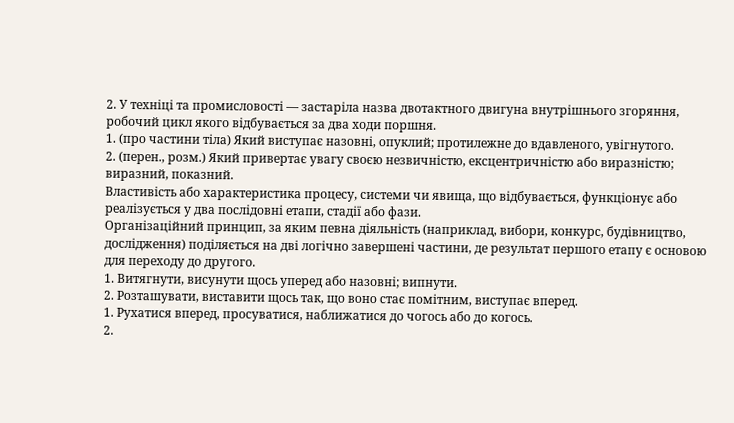2. У техніці та промисловості — застаріла назва двотактного двигуна внутрішнього згоряння, робочий цикл якого відбувається за два ходи поршня.
1. (про частини тіла) Який виступає назовні, опуклий; протилежне до вдавленого, увігнутого.
2. (перен., розм.) Який привертає увагу своєю незвичністю, ексцентричністю або виразністю; виразний, показний.
Властивість або характеристика процесу, системи чи явища, що відбувається, функціонує або реалізується у два послідовні етапи, стадії або фази.
Організаційний принцип, за яким певна діяльність (наприклад, вибори, конкурс, будівництво, дослідження) поділяється на дві логічно завершені частини, де результат першого етапу є основою для переходу до другого.
1. Витягнути, висунути щось уперед або назовні; випнути.
2. Розташувати, виставити щось так, що воно стає помітним, виступає вперед.
1. Рухатися вперед, просуватися, наближатися до чогось або до когось.
2.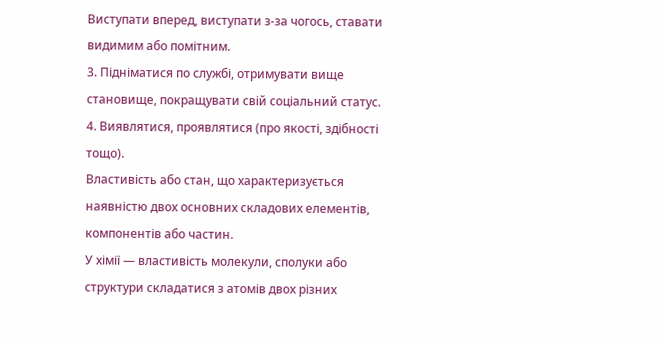Виступати вперед, виступати з-за чогось, ставати видимим або помітним.
3. Підніматися по службі, отримувати вище становище, покращувати свій соціальний статус.
4. Виявлятися, проявлятися (про якості, здібності тощо).
Властивість або стан, що характеризується наявністю двох основних складових елементів, компонентів або частин.
У хімії — властивість молекули, сполуки або структури складатися з атомів двох різних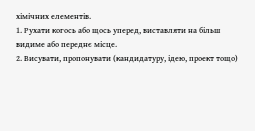хімічних елементів.
1. Рухати когось або щось уперед, виставляти на більш видиме або переднє місце.
2. Висувати, пропонувати (кандидатуру, ідею, проект тощо)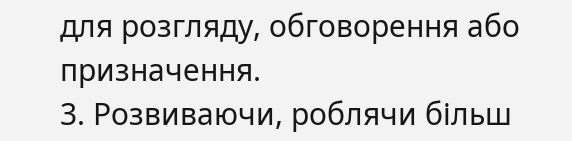для розгляду, обговорення або призначення.
3. Розвиваючи, роблячи більш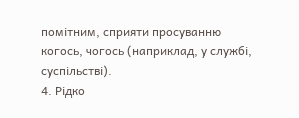помітним, сприяти просуванню когось, чогось (наприклад, у службі, суспільстві).
4. Рідко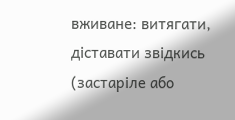вживане: витягати, діставати звідкись (застаріле або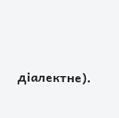діалектне).